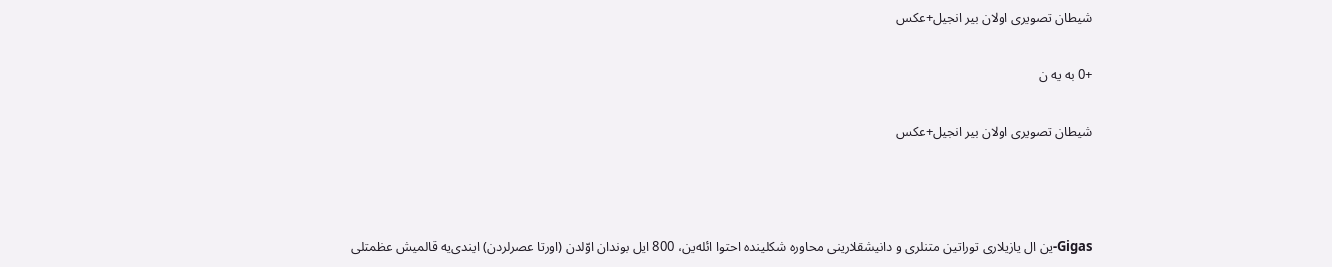شیطان تصویری اولان بیر انجیل+عكس

+0 به یه ن

شیطان تصویری اولان بیر انجیل+عكس



Gigas-ین ال یازیلاری توراتین متنلری و دانیشقلارینی محاوره شكلینده احتوا ائله‌ین، 800 ایل بوندان اوّلدن (اورتا عصرلردن) ایندی‌یه قالمیش عظمتلی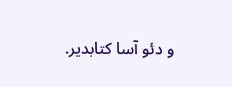و دئو آسا كتابدیر.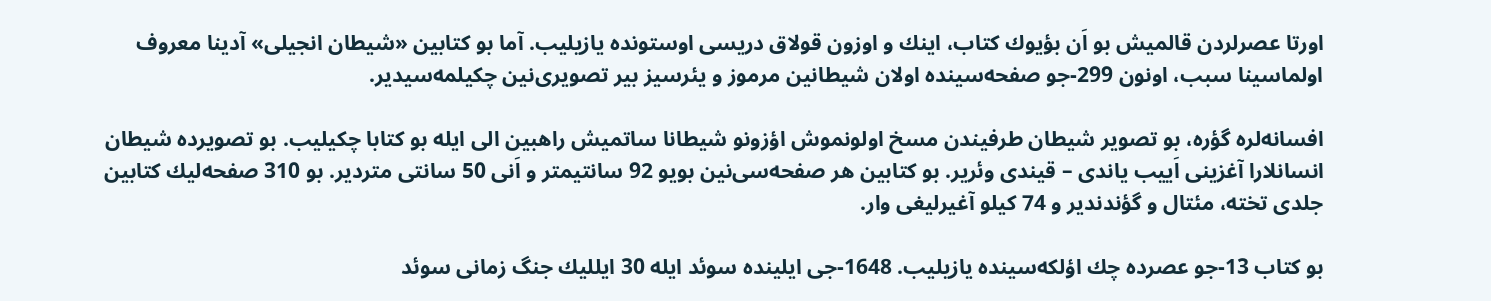اورتا عصرلردن قالمیش بو اَن بؤیوك كتاب، اینك و اوزون قولاق دریسی اوستونده یازیلیب. آما بو كتابین «شیطان انجیلی» آدینا معروف اولماسینا سبب، اونون 299-جو صفحه‌سینده اولان شیطانین مرموز و یئرسیز بیر تصویری‌نین چكیلمه‌سیدیر.

افسانه‌لره گؤره، بو تصویر شیطان طرفیندن مسخ اولونموش اؤزونو شیطانا ساتمیش راهبین الی ایله بو كتابا چكیلیب. بو تصویرده شیطان انسانلارا آغزینی اَییب یاندی – قیندی وئریر. بو كتابین هر صفحه‌سی‌نین بویو 92 سانتیمتر و اَنی 50 سانتی متردیر. بو 310 صفحه‌لیك كتابین جلدی تخته، مئتال و گؤندندیر و 74 كیلو آغیرلیغی وار.

بو كتاب 13-جو عصرده چك اؤلكه‌سینده یازیلیب. 1648-جی ایلینده سوئد ایله 30 ایللیك جنگ زمانی سوئد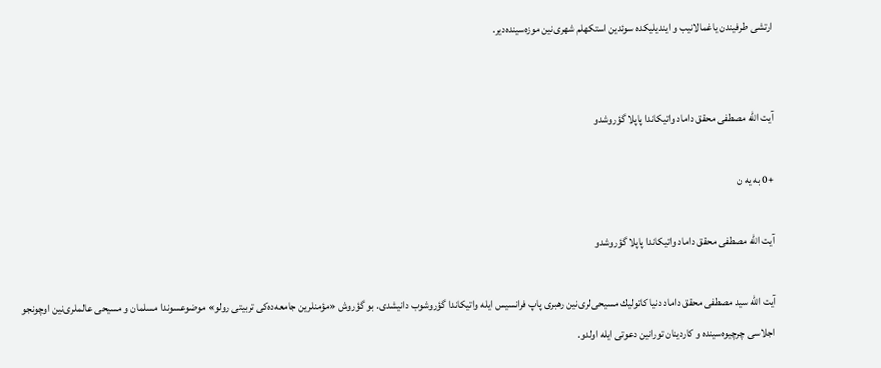ارتشی طرفیندن یاغمالانیب و ایندیلیكده سوئدین استكهلم شهری‌نین موزه‌سینده‌دیر.


آیت الله مصطفی محقق داماد واتیكاندا پاپلا گؤروشدو

+0 به یه ن

آیت الله مصطفی محقق داماد واتیكاندا پاپلا گؤروشدو

آیت الله سید مصطفی محقق داماد دنیا كاتولیك مسیحی‌لری‌نین رهبری پاپ فرانسیس ایله واتیكاندا گؤروشوب دانیشدی. بو گؤروش «مؤمنلرین جامعه‌ده‌كی تربیتی رولو» موضوعسوندا مسلمان و مسیحی عالملری‌نین اوچونجو اجلاسی چرچیوه‌سینده و كاردینان تورانین دعوتی ایله اولدو.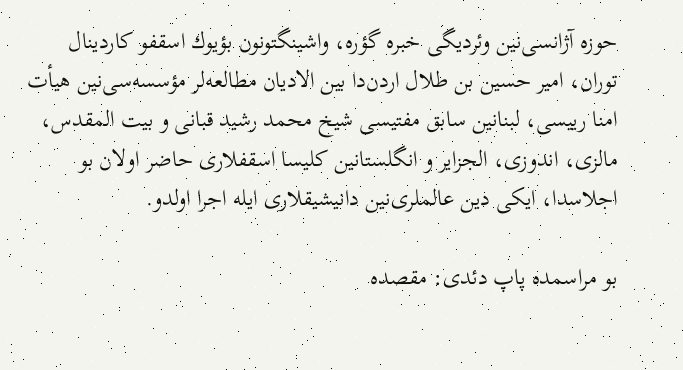حوزه آژانسی‌نین وئردیگی خبره گؤره، واشینگتونون بؤیوك اسقفو كاردینال توران، امیر حسین بن طلال اردن‌دا بین الادیان مطالعه‌لر مؤسسه‌سی‌نین هیأت امنا رییسی، لبنانین سابق مفتیسی شیخ محمد رشید قبانی و بیت المقدس، مالزی، اندوزی، الجزایر و انگلستانین كلیسا اسقفلاری حاضر اولان بو اجلاسدا، ایكی دین عالملری‌نین دانیشیقلاری ایله اجرا اولدو.

بو مراسمده پاپ دئدی: مقصده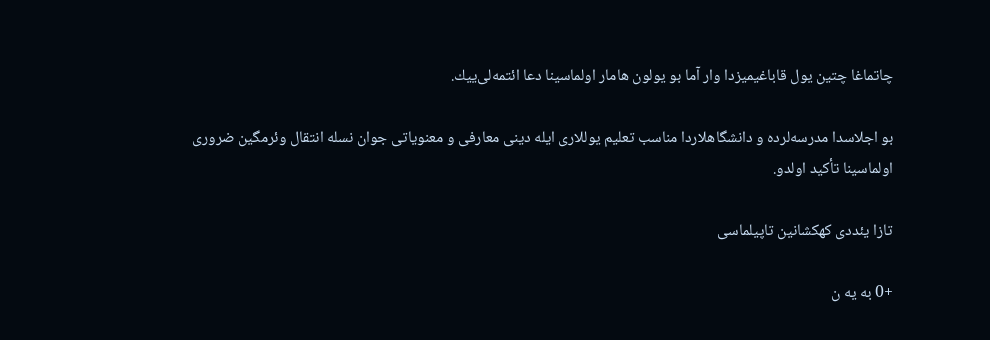چاتماغا چتین یول قاباغیمیزدا وار آما بو یولون هامار اولماسینا دعا ائتمه‌لی‌ییك.

بو اجلاسدا مدرسه‌لرده و دانشگاهلاردا مناسب تعلیم یوللاری ایله دینی معارفی و معنویاتی جوان نسله انتقال وئرمگین ضروری اولماسینا تأكید اولدو.

تازا یئددی كهكشانین تاپیلماسی

+0 به یه ن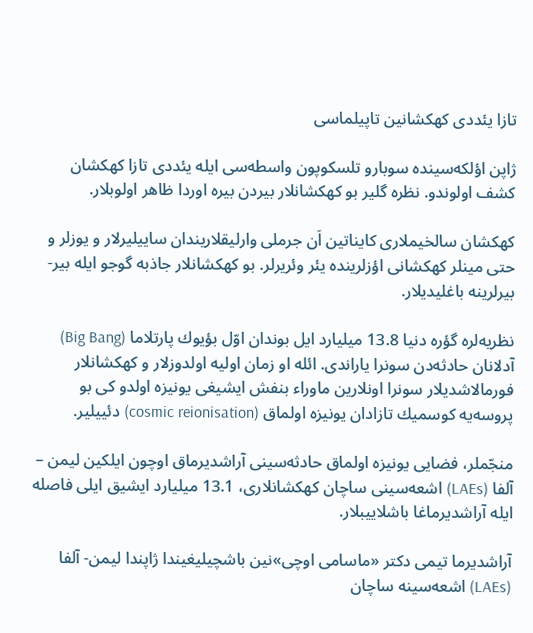تازا یئددی كهكشانین تاپیلماسی

ژاپن اؤلكه‌سینده سوبارو تلسكوپون واسطه‌سی ایله یئددی تازا كهكشان كشف اولوندو. نظره گلیر بو كهكشانلار بیردن بیره اوردا ظاهر اولوبلار.

كهكشان سالخیملاری كایناتین اَن جرملی وارلیقلاریندان ساییلیرلار و یوزلر و حتی مینلر كهكشانی اؤزلرینده یئر وئریرلر. بو كهكشانلار جاذبه گوجو ایله بیر- بیرلرینه باغلیدیلار.

نظریه‌لره گؤره دنیا 13.8 میلیارد ایل بوندان اوّل بؤیوك پارتلاما (Big Bang) آدلانان حادثه‌دن سونرا یاراندی. ائله او زمان اولیه اولدوزلار و كهكشانلار فورمالاشدیلار سونرا اونلارین ماوراء بنفش ایشیغی یونیزه اولدو كی بو پروسه‌‌یه كوسمیك تازادان یونیزه اولماق (cosmic reionisation) دئییلیر.

منجّملر، فضایی یونیزه اولماق حادثه‌سینی آراشدیرماق اوچون ایلكین لیمن – آلفا (LAEs) اشعه‌سینی ساچان كهكشانلاری، 13.1 میلیارد ایشیق ایلی فاصله‌ ایله آراشدیرماغا باشلاییبلار.

آراشدیرما تیمی دكتر «ماسامی اوچی»نین باشچیلیغیندا ژاپندا لیمن- آلفا (LAEs) اشعه‌سینه ساچان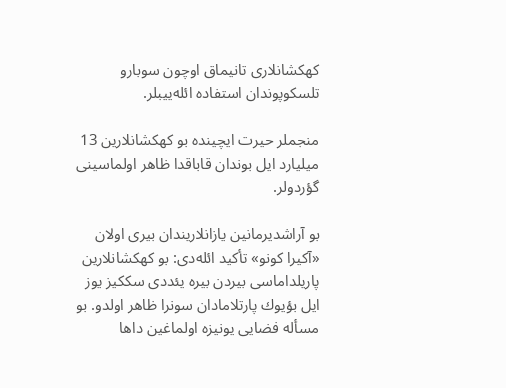كهكشانلاری تانیماق اوچون سوبارو تلسكوپوندان استفاده ائله‌ییبلر.

منجملر حیرت ایچینده بو كهكشانلارین 13 میلیارد ایل بوندان قاباقدا ظاهر اولماسینی گؤردولر.

بو آراشدیرمانین یازانلاریندان بیری اولان «آكیرا كونو» تأكید ائله‌دی: بو كهكشانلارین پاریلداماسی بیردن بیره یئددی سككیز یوز ایل بؤیوك پارتلامادان سونرا ظاهر اولدو. بو مسأله فضایی یونیزه اولماغین داها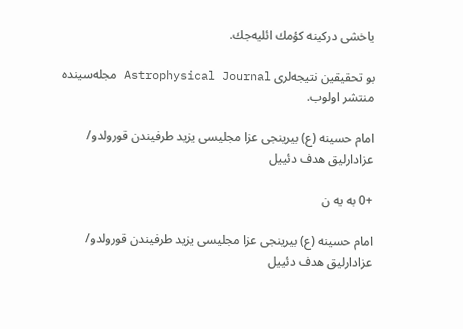یاخشی دركینه كؤمك ائلیه‌جك.

بو تحقیقین نتیجه‌لری Astrophysical Journal مجله‌سینده منتشر اولوب.

امام حسینه (ع) بیرینجی عزا مجلیسی یزید طرفیندن قورولدو/ عزادارلیق هدف دئییل

+0 به یه ن

امام حسینه (ع) بیرینجی عزا مجلیسی یزید طرفیندن قورولدو/ عزادارلیق هدف دئییل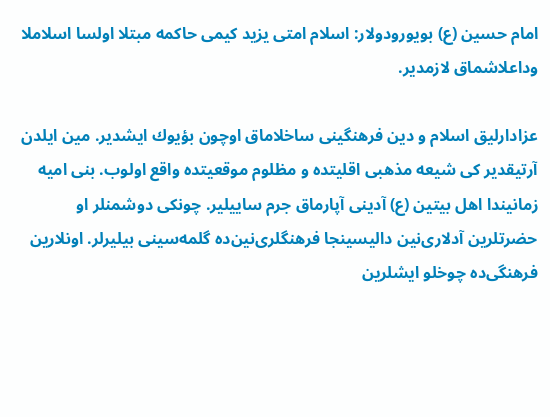امام حسین (ع) بویورودولار: اسلام امتی یزید كیمی حاكمه مبتلا اولسا اسلاملا وداعلاشماق لازمدیر.

عزادارلیق اسلام و دین فرهنگینی ساخلاماق اوچون بؤیوك ایشدیر. مین ایلدن آرتیقدیر كی شیعه مذهبی اقلیتده و مظلوم موقعیتده واقع اولوب. بنی امیه زمانیندا اهل بیتین (ع) آدینی آپارماق جرم ساییلیر. چونكی دوشمنلر او حضرتلرین آدلاری‌نین دالیسینجا فرهنگلری‌نین‌ده گلمه‌سینی بیلیرلر. اونلارین فرهنگی‌ده چوخلو ایشلرین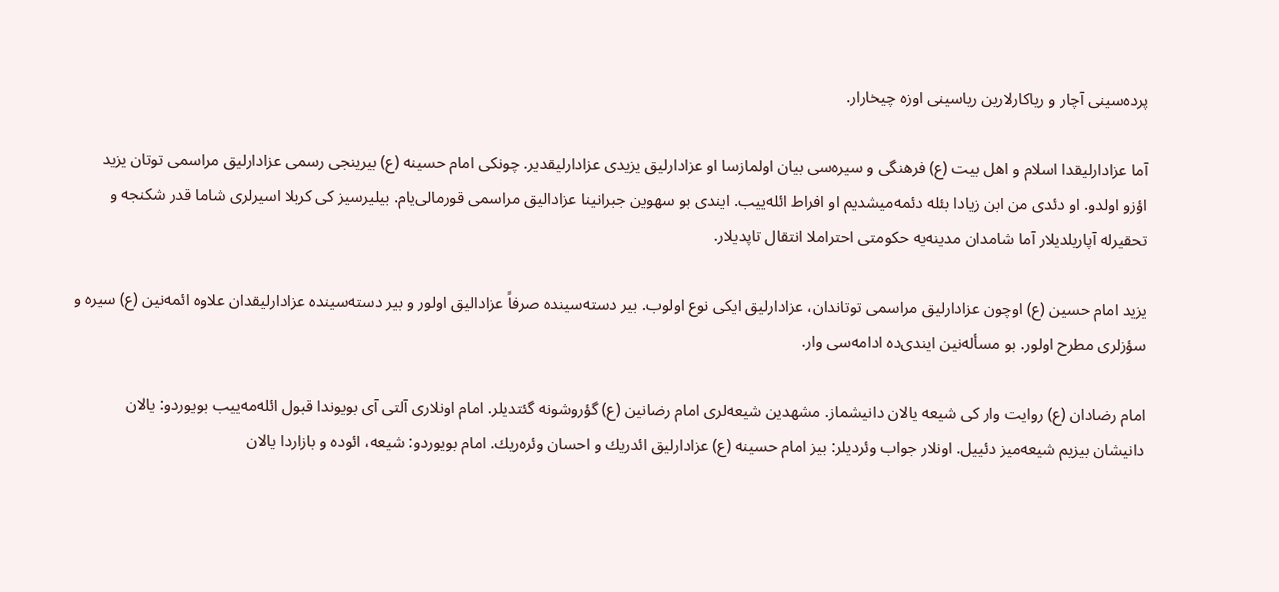پرده‌سینی آچار و ریاكارلارین ریاسینی اوزه چیخارار.

آما عزادارلیقدا اسلام و اهل بیت (ع) فرهنگی و سیره‌سی بیان اولمازسا او عزادارلیق یزیدی عزادارلیقدیر. چونكی امام حسینه (ع) بیرینجی رسمی عزادارلیق مراسمی توتان یزید اؤزو اولدو. او دئدی من ابن زیادا بئله دئمه‌میشدیم او افراط ائله‌ییب. ایندی بو سهوین جبرانینا عزادالیق مراسمی قورمالی‌یام. بیلیرسیز كی كربلا اسیرلری شاما قدر شكنجه‌ و تحقیرله آپاریلدیلار آما شامدان مدینه‌یه حكومتی احتراملا انتقال تاپدیلار.

یزید امام حسین (ع) اوچون عزادارلیق مراسمی توتاندان، عزادارلیق ایكی نوع اولوب. بیر دسته‌سینده صرفاً عزادالیق اولور و بیر دسته‌سینده عزادارلیقدان علاوه ائمه‌نین (ع) سیره و سؤزلری مطرح اولور. بو مسأله‌‌نین ایندی‌ده ادامه‌سی وار.

امام رضادان (ع) روایت وار كی شیعه یالان دانیشماز. مشهدین شیعه‌لری امام رضانین (ع) گؤروشونه گئتدیلر. امام اونلاری آلتی آی بویوندا قبول ائله‌مه‌ییب بویوردو: یالان دانیشان بیزیم شیعه‌میز دئییل. اونلار جواب وئردیلر: بیز امام حسینه (ع) عزادارلیق ائدریك و احسان وئره‌ریك. امام بویوردو: شیعه، ائوده و بازاردا یالان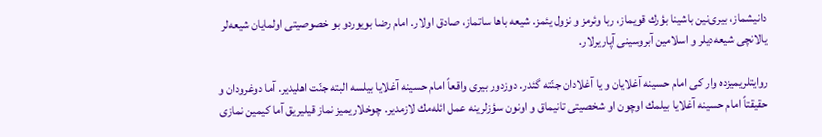دانیشماز، بیری‌نین باشینا بؤرك قویماز، ربا وئرمز و نزول یئمز. شیعه باها ساتماز، صادق اولار. امام رضا بویوردو بو خصوصیتی اولمایان شیعه‌لر یالانچی شیعه‌دیلر و اسلامین آبروسینی آپاریرلار.

روایتلریمیزده وار كی امام حسینه آغلایان و یا آغلادان جنّته گئدر. دوزدور بیری واقعاً امام حسینه آغلایا بیلسه البته جنّت اهلیدیر. آما دوغرودان و حقیقتاً امام حسینه آغلایا بیلمك اوچون او شخصیتی تانیماق و اونون سؤزلرینه عمل ائله‌مك لازمدیر. چوخلاریمیز نماز قیلیریق آما كیمین نمازی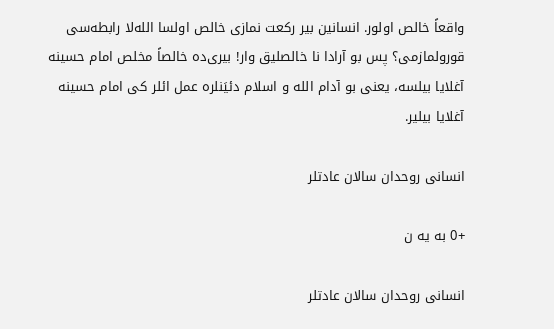واقعاً خالص اولور. انسانین بیر ركعت نمازی خالص اولسا الله‌لا رابطه‌سی قورولمازمی؟ پس بو آرادا نا خالصلیق وار! بیری‌ده خالصاً مخلص امام حسینه آغلایا بیلسه، یعنی بو آدام الله و اسلام دئیَنلره عمل ائلر كی امام حسینه آغلایا بیلیر.

انسانی روحدان سالان عادتلر

+0 به یه ن

انسانی روحدان سالان عادتلر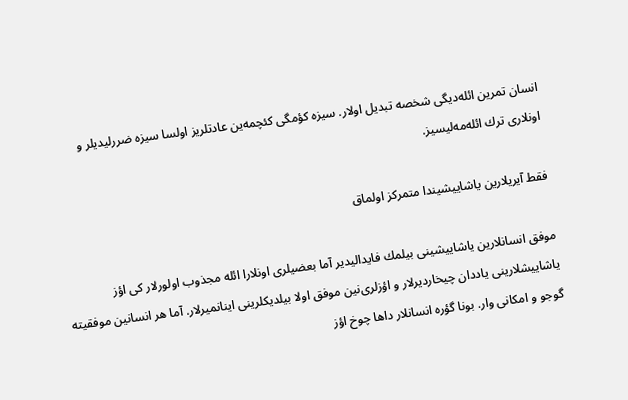انسان تمرین ائله‌دیگی شخصه تبدیل اولار. سیزه كؤمگی كئچمه‌ین عادتلریز اولسا سیزه ضررلیدیلر و اونلاری ترك ائله‌مه‌لیسیز.

فقط آیریلارین یاشاییشیندا متمركز اولماق

موفق انسانلارین یاشاییشینی بیلمك فایدالیدیر آما بعضیلری اونلارا ائله مجذوب اولورلار كی اؤز یاشاییشلارینی یاددان چیخاردیرلار و اؤزلری‌نین موفق اولا بیلدیكلرینی اینانمیرلار. آما هر انسانین موفقیته گوجو و امكانی وار. بونا گؤره انسانلار داها چوخ اؤز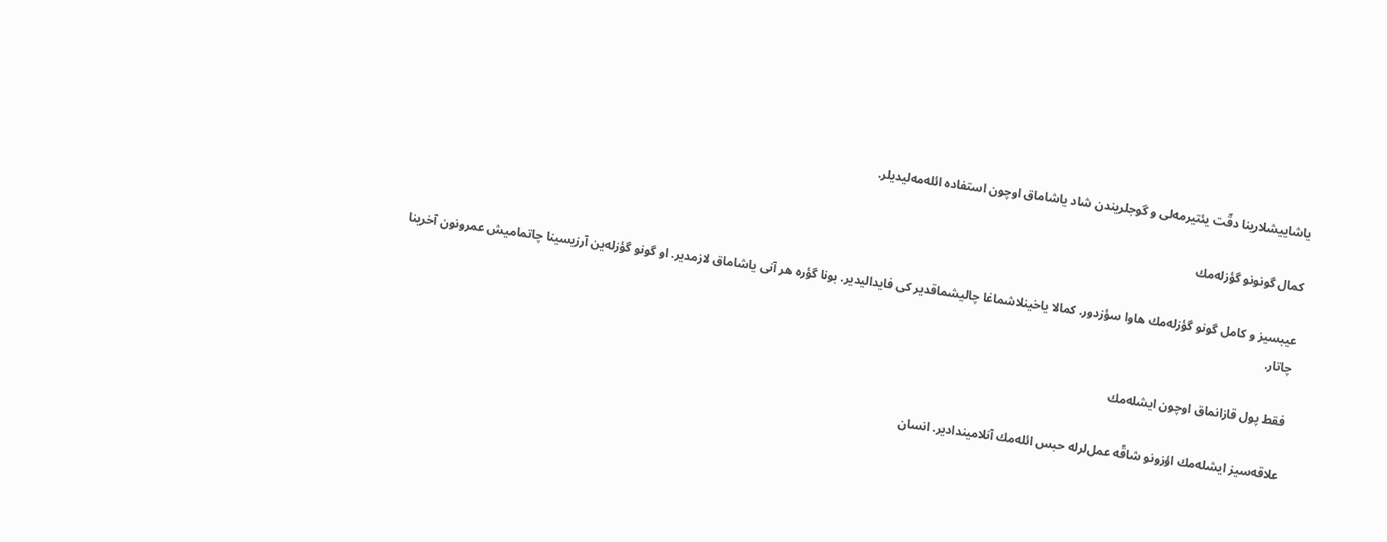یاشاییشلارینا دقّت یئتیرمه‌لی و گوجلریندن شاد یاشاماق اوچون استفاده ائله‌مه‌لیدیلر.

كمال گونونو گؤزله‌مك

عیبسیز و كامل گونو گؤزله‌مك هاوا سؤزدور. كمالا یاخینلاشماغا چالیشماقدیر كی فایدالیدیر. بونا گؤره هر آنی یاشاماق لازمدیر. او گونو گؤزله‌ین آرزیسینا چاتمامیش عمرونون آخرینا چاتار.

فقط پول قازانماق اوچون ایشله‌مك

علاقه‌سیز ایشله‌مك اؤزونو شاقّه عمل‌لرله حبس ائله‌مك آنلامیندادیر. انسان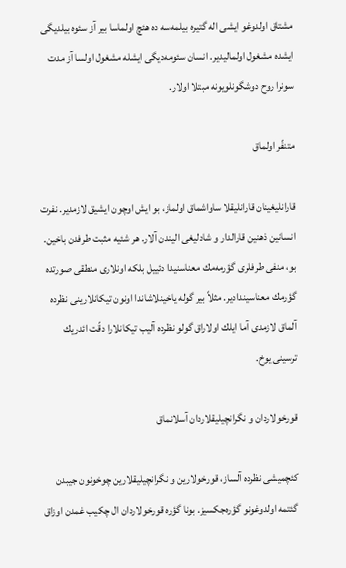مشتاق اولدوغو ایشی‌ اله گتیره بیلمه‌سه ده هئچ اولماسا بیر آز سئوه بیلدیگی ایشده مشغول اولمالیدیر. انسان سئومه‌دیگی ایشله مشغول اولسا آز مدت سونرا روح دوشگونلویونه مبتلا اولار.

متنفّر اولماق

قارانلیغینان قارانلیقلا ساواشماق اولماز، بو ایش اوچون ایشیق لازمدیر. نفرت انسانین ذهنین قارالدار و شادلیغی الیندن آلار. هر شئیه مثبت طرفدن باخین. بو، منفی طرفلری گؤرمه‌مك معناسنیدا دئییل بلكه اونلاری منطقی صورتده گؤرمك معناسیندادیر. مثلاً بیر گوله یاخینلاشاندا اونون تیكانلارینی نظرده آلماق لازمدی آما ایلك اولاراق گولو نظرده آلیب تیكانلارا دقّت ائد‌ریك ترسینی یوخ.

قورخولاردان و نگرانچیلیقلاردان آسلانماق

كئچمیشی نظرده آلساز، قورخولارین و نگرانچیلیقلارین چوخونون جیبدن گئتمه اولدوغونو گؤره‌جكسیز. بونا گؤره قورخولاردان ال چكیب غمدن اوزاق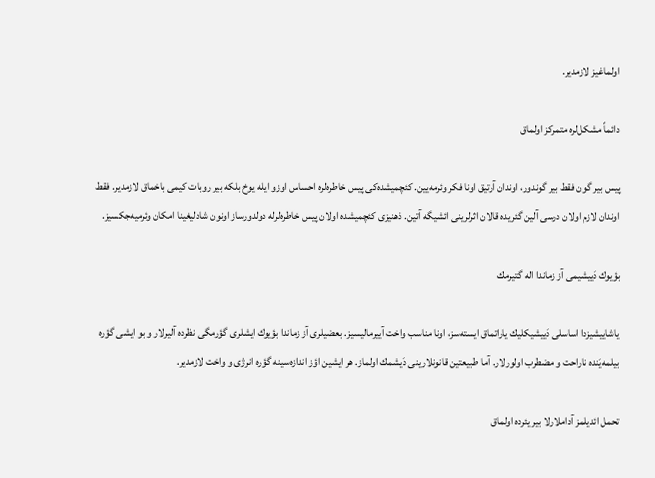اولماغیز لازمدیر.

دائماً مشكل‌لره متمركز اولماق

پیس بیر گون فقط بیر گوندور، اوندان آرتیق اونا فكر وئرمه‌یین. كئچمیشده‌كی پیس خاطره‌لره احساس اوزو ایله یوخ بلكه بیر روبات كیمی باخماق لازمدیر. فقط اوندان لازم اولان درسی آلین گئریده قالان اثرلرینی ائشیگه آتین. ذهنیزی كئچمیشده اولان پیس خاطره‌لرله دولدورساز اونون شادلیغینا امكان وئرمیه‌جكسیز.

بؤیوك دَییشیمی آز زماندا اله گتیرمك

یاشاییشیزدا اساسلی دَییشیكلیك یاراتماق ایسته‌سز، اونا مناسب واخت آییرمالیسیز. بعضیلری آز زماندا بؤیوك ایشلری گؤرمگی نظرده آلیرلار و بو ایشی گؤره بیلمه‌یَنده ناراحت و مضطرب اولورلار. آما طبیعتین قانونلارینی دَیشمك اولماز. هر ایشین اؤز اندازه‌سینه گؤره انرژی و واخت لازمدیر.

تحمل ائدیلمز آداملارلا بیر یئرده اولماق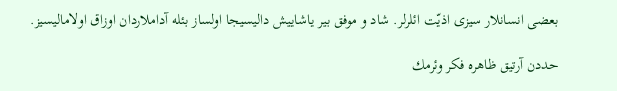بعضی انسانلار سیزی اذیّت ائلرلر. شاد و موفق بیر یاشاییش دالیسیجا اولساز بئله آداملاردان اوزاق اولامالیسیز.

حددن آرتیق ظاهره فكر وئرمك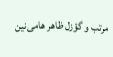مرتب و گؤزل ظاهر هامی‌نین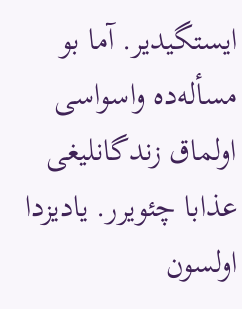ایستگیدیر. آما بو مسأله‌ده واسواسی اولماق زندگانلیغی عذابا چئویرر. یادیزدا اولسون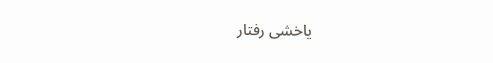یاخشی رفتار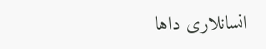انسانلاری داها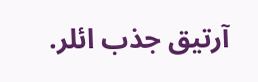آرتیق جذب ائلر.